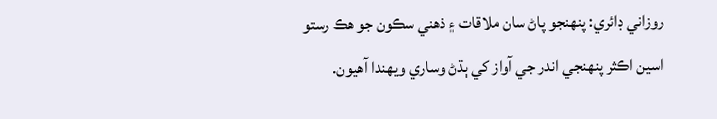روزاني ڊائري: پنهنجو پاڻ سان ملاقات ۽ ذهني سڪون جو هڪ رستو
اسين اڪثر پنهنجي اندر جي آواز کي ٻڌڻ وساري ويهندا آهيون.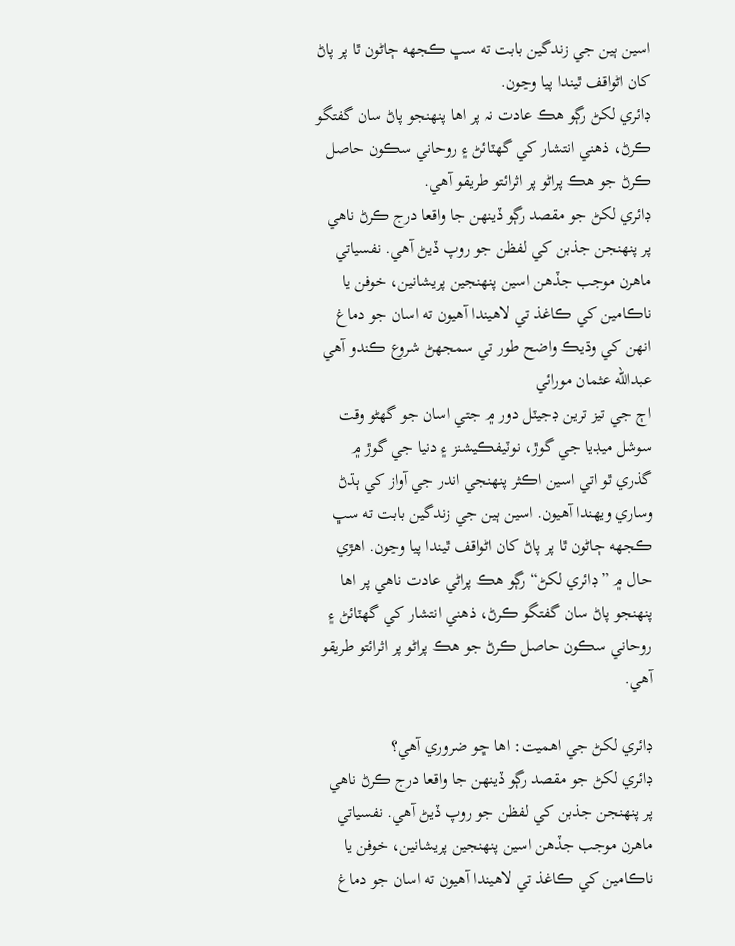اسين ٻين جي زندگين بابت ته سڀ ڪجهه ڄاڻون ٿا پر پاڻ کان اڻواقف ٿيندا پيا وڃون.
ڊائري لکڻ رڳو هڪ عادت نہ پر اها پنهنجو پاڻ سان گفتگو ڪرڻ، ذهني انتشار کي گهٽائڻ ۽ روحاني سڪون حاصل ڪرڻ جو هڪ پراڻو پر اثرائتو طريقو آهي.
ڊائري لکڻ جو مقصد رڳو ڏينهن جا واقعا درج ڪرڻ ناهي پر پنهنجن جذبن کي لفظن جو روپ ڏيڻ آهي. نفسياتي ماهرن موجب جڏهن اسين پنهنجين پريشانين، خوفن يا ناڪامين کي ڪاغذ تي لاهيندا آهيون ته اسان جو دماغ انهن کي وڌيڪ واضح طور تي سمجهڻ شروع ڪندو آهي
عبدالله عثمان مورائي
اڄ جي تيز ترين ڊجيٽل دور ۾ جتي اسان جو گهڻو وقت سوشل ميڊيا جي گوڙ، نوٽيفڪيشنز ۽ دنيا جي گوڙ ۾ گذري ٿو اتي اسين اڪثر پنهنجي اندر جي آواز کي ٻڌڻ وساري ويهندا آهيون. اسين ٻين جي زندگين بابت ته سڀ ڪجهه ڄاڻون ٿا پر پاڻ کان اڻواقف ٿيندا پيا وڃون. اهڙي حال ۾ ”ڊائري لکڻ“ رڳو هڪ پراڻي عادت ناهي پر اها پنهنجو پاڻ سان گفتگو ڪرڻ، ذهني انتشار کي گهٽائڻ ۽ روحاني سڪون حاصل ڪرڻ جو هڪ پراڻو پر اثرائتو طريقو آهي.

ڊائري لکڻ جي اهميت: اها ڇو ضروري آهي؟
ڊائري لکڻ جو مقصد رڳو ڏينهن جا واقعا درج ڪرڻ ناهي پر پنهنجن جذبن کي لفظن جو روپ ڏيڻ آهي. نفسياتي ماهرن موجب جڏهن اسين پنهنجين پريشانين، خوفن يا ناڪامين کي ڪاغذ تي لاهيندا آهيون ته اسان جو دماغ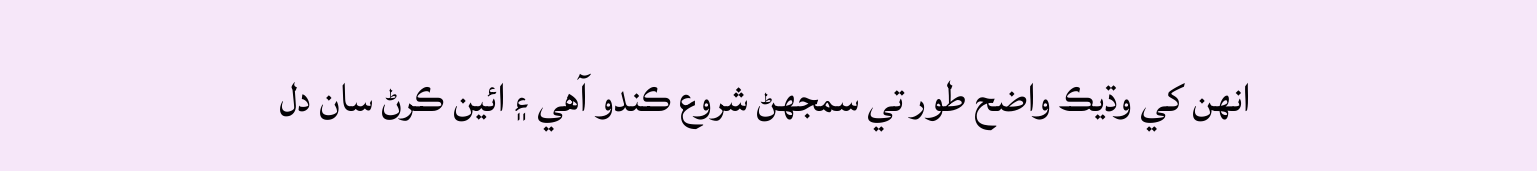انهن کي وڌيڪ واضح طور تي سمجهڻ شروع ڪندو آهي ۽ ائين ڪرڻ سان دل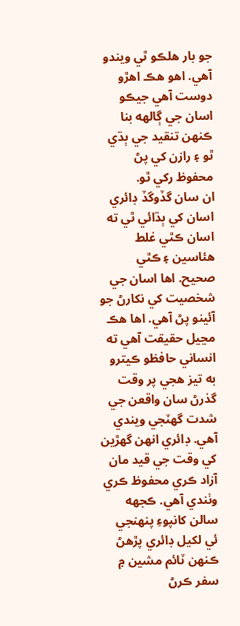جو بار هلڪو ٿي ويندو آهي. اهو هڪ اهڙو دوست آهي جيڪو اسان جي ڳالهه بنا ڪنهن تنقيد جي ٻڌي ٿو ۽ رازن کي پڻ محفوظ رکي ٿو.
ان سان گڏوگڏ ڊائري اسان کي ٻڌائي ٿي ته اسان ڪٿي غلط هئاسين ۽ ڪٿي صحيح. اها اسان جي شخصيت کي نکارڻ جو آئينو پڻ آهي. اها هڪ مڃيل حقيقت آهي ته انساني حافظو ڪيترو به تيز هجي پر وقت گذرڻ سان واقعن جي شدت گهٽجي ويندي آهي. ڊائري انهن گهڙين کي وقت جي قيد مان آزاد ڪري محفوظ ڪري وٺندي آهي. ڪجهه سالن کانپوءِ پنهنجي ئي لکيل ڊائري پڙهڻ ڪنهن ٽائم مشين ۾ سفر ڪرڻ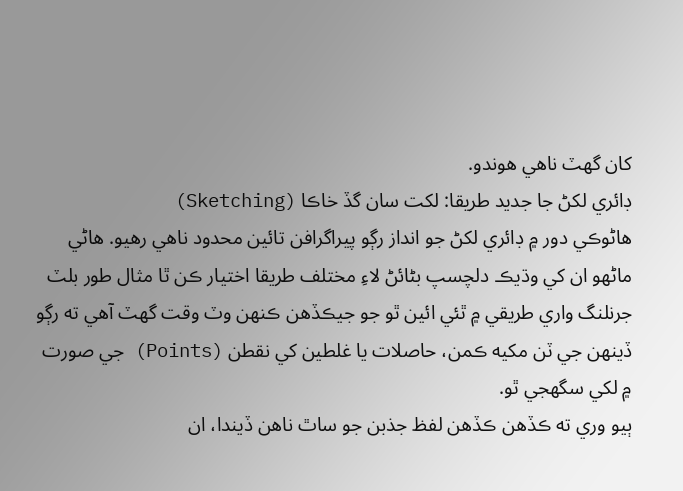کان گهٽ ناهي هوندو.
ڊائري لکڻ جا جديد طريقا: لکت سان گڏ خاڪا (Sketching)
هاڻوڪي دور ۾ ڊائري لکڻ جو انداز رڳو پيراگرافن تائين محدود ناهي رهيو. هاڻي ماڻهو ان کي وڌيڪ دلچسپ بڻائڻ لاءِ مختلف طريقا اختيار ڪن ٿا مثال طور بلٽ جرنلنگ واري طريقي ۾ ٿئي ائين ٿو جو جيڪڏهن ڪنهن وٽ وقت گهٽ آهي ته رڳو ڏينهن جي ٽن مکيه ڪمن، حاصلات يا غلطين کي نقطن (Points) جي صورت ۾ لکي سگهجي ٿو.
ٻيو وري ته ڪڏهن ڪڏهن لفظ جذبن جو ساٿ ناهن ڏيندا، ان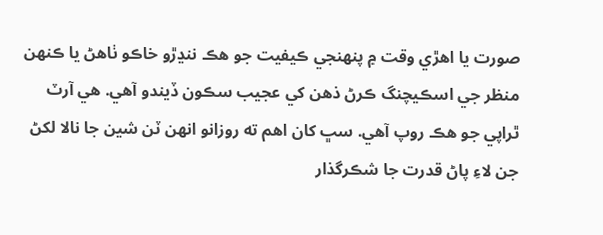صورت يا اهڙي وقت ۾ پنهنجي ڪيفيت جو هڪ ننڍڙو خاڪو ٺاهڻ يا ڪنهن منظر جي اسڪيچنگ ڪرڻ ذهن کي عجيب سڪون ڏيندو آهي. هي آرٽ ٿراپي جو هڪ روپ آهي. سڀ کان اهم ته روزانو انهن ٽن شين جا نالا لکڻ جن لاءِ پاڻ قدرت جا شڪرگذار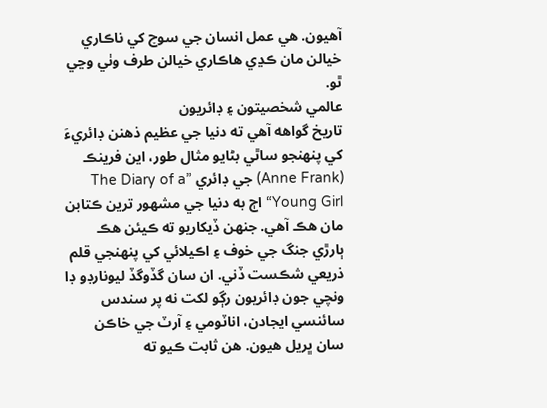آهيون. هي عمل انسان جي سوچ کي ناڪاري خيالن مان ڪڍي هاڪاري خيالن طرف وٺي وڃي ٿو.
عالمي شخصيتون ۽ ڊائريون
تاريخ گواهه آهي ته دنيا جي عظيم ذهنن ڊائريءَ کي پنهنجو ساٿي بڻايو مثال طور، اين فرينڪ (Anne Frank) جي ڊائري ”The Diary of a Young Girl“ اڄ به دنيا جي مشهور ترين ڪتابن مان هڪ آهي. جنهن ڏيکاريو ته ڪيئن هڪ ٻارڙي جنگ جي خوف ۽ اڪيلائي کي پنهنجي قلم ذريعي شڪست ڏني. ان سان گڏوگڏ ليونارڊو ڊا ونچي جون ڊائريون رڳو لکت نه پر سندس سائنسي ايجادن، اناٽومي ۽ آرٽ جي خاڪن سان ڀريل هيون. هن ثابت ڪيو ته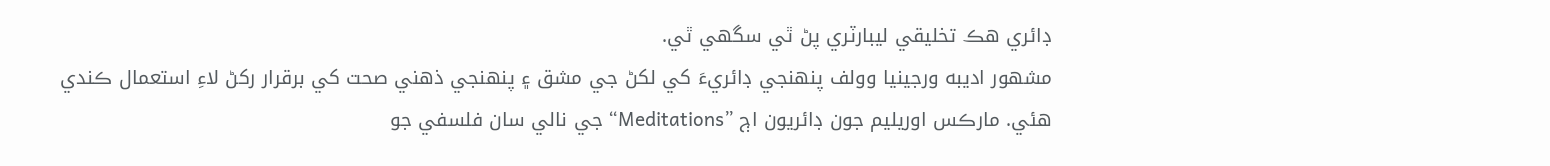ڊائري هڪ تخليقي ليبارٽري پڻ ٿي سگهي ٿي.
مشهور اديبه ورجينيا وولف پنهنجي ڊائريءَ کي لکڻ جي مشق ۽ پنهنجي ذهني صحت کي برقرار رکڻ لاءِ استعمال ڪندي هئي. مارڪس اوريليم جون ڊائريون اڄ ”Meditations“ جي نالي سان فلسفي جو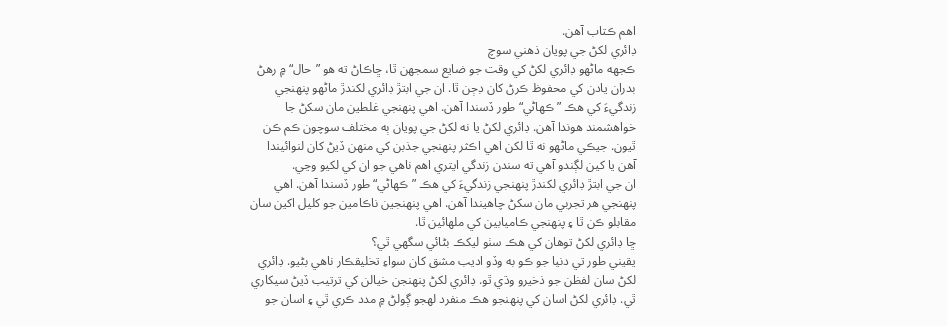اهم ڪتاب آهن.
ڊائري لکڻ جي پويان ذهني سوچ
ڪجهه ماڻهو ڊائري لکڻ کي وقت جو ضايع سمجهن ٿا، ڇاڪاڻ ته هو ”حال“ ۾ رهڻ بدران يادن کي محفوظ ڪرڻ کان ڊڄن ٿا. ان جي ابتڙ ڊائري لکندڙ ماڻهو پنهنجي زندگيءَ کي هڪ ”ڪهاڻي“ طور ڏسندا آهن. اهي پنهنجي غلطين مان سکڻ جا خواهشمند هوندا آهن. ڊائري لکڻ يا نه لکڻ جي پويان ٻه مختلف سوچون ڪم ڪن ٿيون. جيڪي ماڻهو نه ٿا لکن اهي اڪثر پنهنجي جذبن کي منهن ڏيڻ کان لنوائيندا آهن يا کين لڳندو آهي ته سندن زندگي ايتري اهم ناهي جو ان کي لکيو وڃي.
ان جي ابتڙ ڊائري لکندڙ پنهنجي زندگيءَ کي هڪ ”ڪهاڻي“ طور ڏسندا آهن. اهي پنهنجي هر تجربي مان سکڻ چاهيندا آهن. اهي پنهنجين ناڪامين جو کليل اکين سان مقابلو ڪن ٿا ۽ پنهنجي ڪاميابين کي ملهائين ٿا.
ڇا ڊائري لکڻ توهان کي هڪ سٺو ليکڪ بڻائي سگهي ٿي؟
يقيني طور تي دنيا جو ڪو به وڏو اديب مشق کان سواءِ تخليقڪار ناهي بڻيو. ڊائري لکڻ سان لفظن جو ذخيرو وڌي ٿو. ڊائري لکڻ پنهنجن خيالن کي ترتيب ڏيڻ سيکاري ٿي. ڊائري لکڻ اسان کي پنهنجو هڪ منفرد لهجو ڳولڻ ۾ مدد ڪري ٿي ۽ اسان جو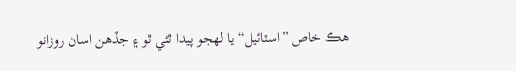هڪ خاص ”اسٽائيل“ يا لهجو پيدا ٿئي ٿو ۽ جڏهن اسان روزانو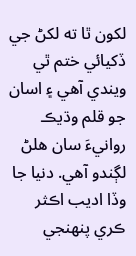لکون ٿا ته لکڻ جي ڏکيائي ختم ٿي ويندي آهي ۽ اسان جو قلم وڌيڪ روانيءَ سان هلڻ لڳندو آهي. دنيا جا وڏا اديب اڪثر ڪري پنهنجي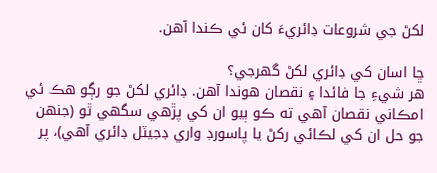لکڻ جي شروعات ڊائريءَ کان ئي ڪندا آهن.

ڇا اسان کي ڊائري لکڻ گهرجي؟
هر شيءِ جا فائدا ۽ نقصان هوندا آهن. ڊائري لکڻ جو رڳو هڪ ئي امڪاني نقصان آهي ته ڪو ٻيو ان کي پڙهي سگهي ٿو (جنهن جو حل ان کي لڪائي رکڻ يا پاسورڊ واري ڊجيٽل ڊائري آهي)، پر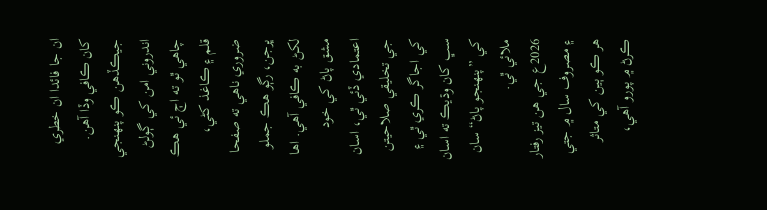ان جا فائدا ان خطري کان ڪافي وڏا آهن. جيڪڏهن ڪو پنهنجي اندروني امن کي ڳولڻ چاهي ٿو ته اڄ ئي هڪ قلم ۽ ڪاغذ کڻي، ضروري ناهي ته صفحا ڀرجن، رڳو هڪ جملو لکڻ به ڪافي آهي. اها مشق پاڻ کي خود اعتمادي ڏئي ٿي، اسان جي تخليقي صلاحيتن کي اجاگر ڪري ٿي ۽ سڀ کان وڌيڪ ته اسان کي ”پنهنجو پاڻ“ سان ملائي ٿي.
2026ع جي هن تيز رفتار ۽ مصروف سال ۾ جتي هر ڪو ٻين کي متاثر ڪرڻ ۾ پورو آهي،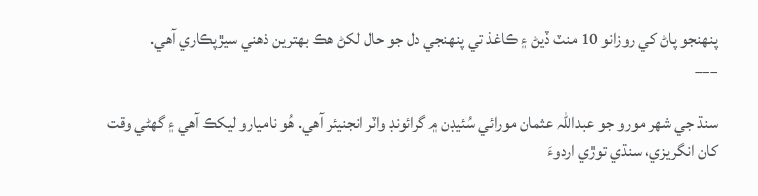پنهنجو پاڻ کي روزانو 10 منٽ ڏيڻ ۽ ڪاغذ تي پنهنجي دل جو حال لکڻ هڪ بهترين ذهني سيڙپڪاري آهي.
___

سنڌ جي شھر مورو جو عبداللہ عثمان مورائي سُئيڊن ۾ گرائونڊ واٽر انجنيئر آھي. ھُو ناميارو ليکڪ آھي ۽ گھڻي وقت کان انگريزي، سنڌي توڙي اردوءَ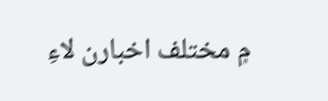۾ مختلف اخبارن لاءِ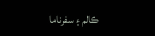ڪالم ۽ سفرناما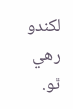لکندو رھي ٿو.